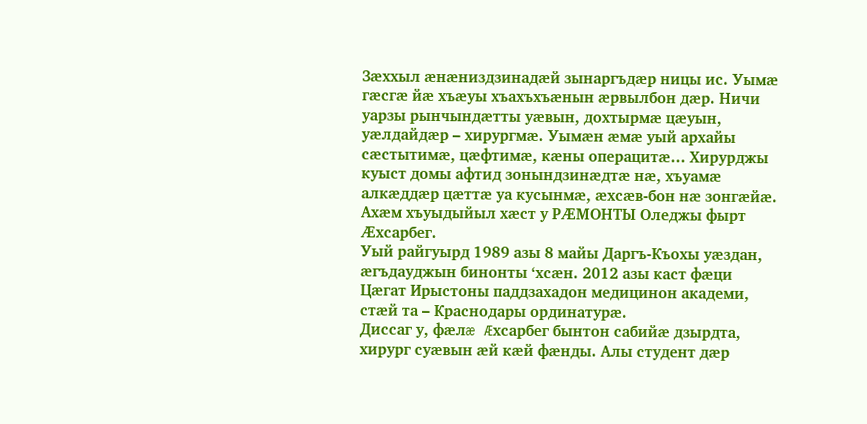Зæххыл æнæниздзинадæй зынаргъдæр ницы ис. Уымæ гæсгæ йæ хъæуы хъахъхъæнын æрвылбон дæр. Ничи уарзы рынчындæтты уæвын, дохтырмæ цæуын, уæлдайдæр – хирургмæ. Уымæн æмæ уый архайы сæстытимæ, цæфтимæ, кæны операцитæ… Хирурджы куыст домы афтид зонындзинæдтæ нæ, хъуамæ алкæддæр цæттæ уа кусынмæ, æхсæв-бон нæ зонгæйæ. Ахæм хъуыдыйыл хæст у РÆМОНТЫ Оледжы фырт Æхсарбег.
Уый райгуырд 1989 азы 8 майы Даргъ-Къохы уæздан, æгъдауджын бинонты ‘хсæн. 2012 азы каст фæци Цæгат Ирыстоны паддзахадон медицинон академи, стæй та – Краснодары ординатурæ.
Диссаг у, фæлæ Æхсарбег бынтон сабийæ дзырдта, хирург суæвын æй кæй фæнды. Алы студент дæр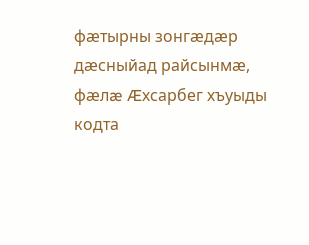фæтырны зонгæдæр дæсныйад райсынмæ, фæлæ Æхсарбег хъуыды кодта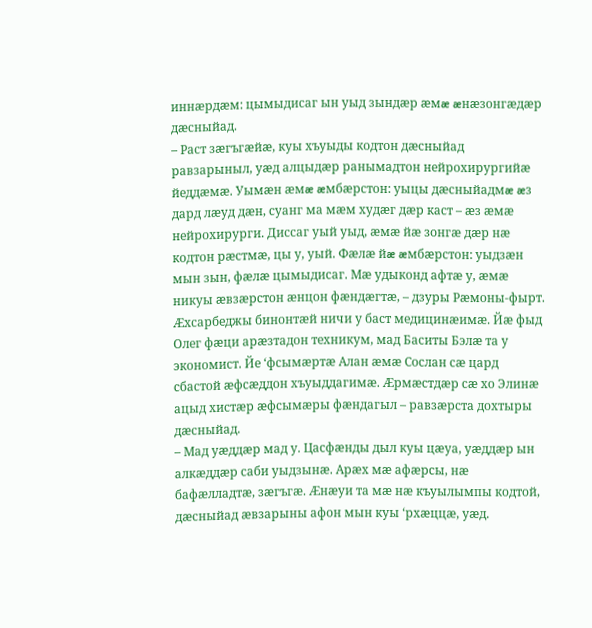иннæрдæм: цымыдисаг ын уыд зындæр æмæ æнæзонгæдæр дæсныйад.
– Раст зæгъгæйæ, куы хъуыды кодтон дæсныйад равзарыныл, уæд алцыдæр ранымадтон нейрохирургийæ йеддæмæ. Уымæн æмæ æмбæрстон: уыцы дæсныйадмæ æз дард лæуд дæн, суанг ма мæм худæг дæр каст – æз æмæ нейрохирурги. Диссаг уый уыд, æмæ йæ зонгæ дæр нæ кодтон рæстмæ, цы у, уый. Фæлæ йæ æмбæрстон: уыдзæн мын зын, фæлæ цымыдисаг. Мæ удыконд афтæ у, æмæ никуы æвзæрстон æнцон фæндæгтæ, – дзуры Рæмоны-фырт.
Æхсарбеджы бинонтæй ничи у баст медицинæимæ. Йæ фыд Олег фæци арæзтадон техникум, мад Баситы Бэлæ та у экономист. Йе ‘фсымæртæ Алан æмæ Сослан сæ цард сбастой æфсæддон хъуыддагимæ. Æрмæстдæр сæ хо Элинæ ацыд хистæр æфсымæры фæндагыл – равзæрста дохтыры дæсныйад.
– Мад уæддæр мад у. Цасфæнды дыл куы цæуа, уæддæр ын алкæддæр саби уыдзынæ. Арæх мæ афæрсы, нæ бафæлладтæ, зæгъгæ. Æнæуи та мæ нæ къуылымпы кодтой, дæсныйад æвзарыны афон мын куы ‘рхæццæ, уæд.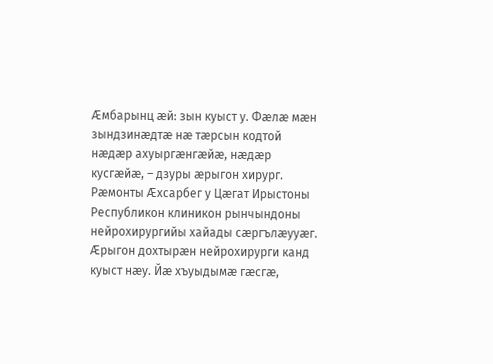Æмбарынц æй: зын куыст у. Фæлæ мæн зындзинæдтæ нæ тæрсын кодтой нæдæр ахуыргæнгæйæ, нæдæр кусгæйæ, – дзуры æрыгон хирург.
Рæмонты Æхсарбег у Цæгат Ирыстоны Республикон клиникон рынчындоны нейрохирургийы хайады сæргълæууæг. Æрыгон дохтырæн нейрохирурги канд куыст нæу. Йæ хъуыдымæ гæсгæ,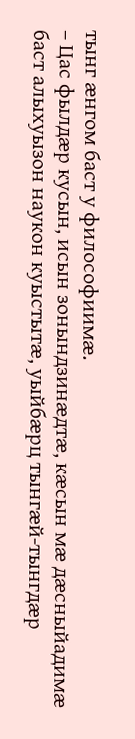тынг æнгом баст у философиимæ.
– Цас фылдæр кусын, исын зонындзинæдтæ, кæсын мæ дæсныйадимæ баст алыхуызон наукон куыстытæ, уыйбæрц тынгæй-тынгдæр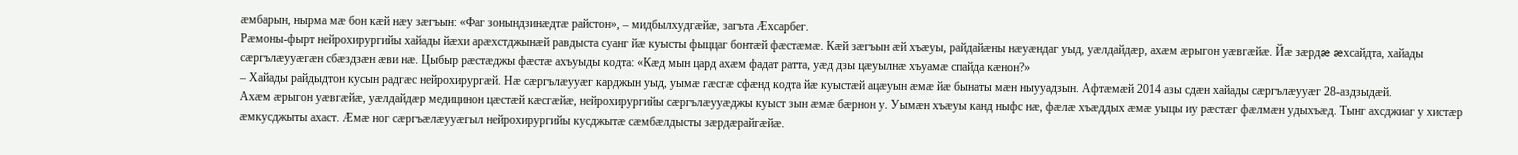æмбарын, нырма мæ бон кæй нæу зæгъын: «Фаг зонындзинæдтæ райстон», – мидбылхудгæйæ, загъта Æхсарбег.
Рæмоны-фырт нейрохирургийы хайады йæхи арæхстджынæй равдыста суанг йæ куысты фыццаг бонтæй фæстæмæ. Кæй зæгъын æй хъæуы, райдайæны нæуæндаг уыд, уæлдайдæр, ахæм æрыгон уæвгæйæ. Йæ зæрдæ æхсайдта, хайады сæргълæууæгæн сбæздзæн æви нæ. Цыбыр рæстæджы фæстæ ахъуыды кодта: «Кæд мын цард ахæм фадат ратта, уæд дзы цæуылнæ хъуамæ спайда кæнон?»
– Хайады райдыдтон кусын радгæс нейрохирургæй. Нæ сæргълæууæг карджын уыд, уымæ гæсгæ сфæнд кодта йæ куыстæй ацæуын æмæ йæ бынаты мæн ныууадзын. Афтæмæй 2014 азы сдæн хайады сæргълæууæг 28-аздзыдæй.
Ахæм æрыгон уæвгæйæ, уæлдайдæр медицинон цæстæй кæсгæйæ, нейрохирургийы сæргълæууæджы куыст зын æмæ бæрнон у. Уымæн хъæуы канд ныфс нæ, фæлæ хъæддых æмæ уыцы иу рæстæг фæлмæн удыхъæд. Тынг ахсджиаг у хистæр æмкусджыты ахаст. Æмæ ног сæргъæлæууæгыл нейрохирургийы кусджытæ сæмбæлдысты зæрдæрайгæйæ.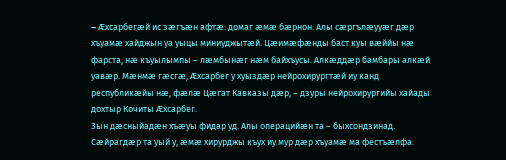– Æхсарбегæй ис зæгъæн афтæ: домаг æмæ бæрнон. Алы сæргълæууæг дæр хъуамæ хайджын уа уыцы миниуджытæй. Цæимæфæнды баст куы вæййы нæ фарста, нæ къуылымпы – лæмбынæг нæм байхъусы. Алкæддæр бамбары алкæй уавæр. Мæнмæ гæсгæ, Æхсарбег у хуыздæр нейрохирургтæй иу канд республикæйы нæ, фæлæ Цæгат Кавказы дæр, – дзуры нейрохирургийы хайады дохтыр Кочиты Æхсарбег.
Зын дæсныйадæн хъæуы фидар уд. Алы операцийæн та – быхсондзинад. Сæйрагдæр та уый у, æмæ хирурджы къух иу мур дæр хъуамæ ма фестъæлфа.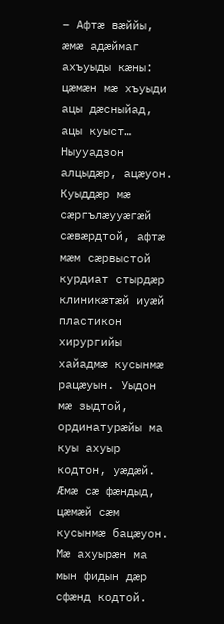– Афтæ вæййы, æмæ адæймаг ахъуыды кæны: цæмæн мæ хъуыди ацы дæсныйад, ацы куыст… Ныууадзон алцыдæр, ацæуон. Куыддæр мæ сæргълæууæгæй сæвæрдтой, афтæ мæм сæрвыстой курдиат стырдæр клиникæтæй иуæй пластикон хирургийы хайадмæ кусынмæ рацæуын. Уыдон мæ зыдтой, ординатурæйы ма куы ахуыр кодтон, уæдæй. Æмæ сæ фæндыд, цæмæй сæм кусынмæ бацæуон. Мæ ахуырæн ма мын фидын дæр сфæнд кодтой.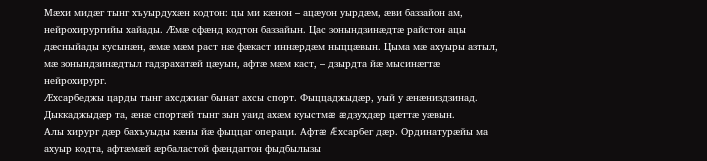Мæхи мидæг тынг хъуырдухæн кодтон: цы ми кæнон – ацæуон уырдæм, æви баззайон ам, нейрохирургийы хайады. Æмæ сфæнд кодтон баззайын. Цас зонындзинæдтæ райстон ацы дæсныйады кусынæн, æмæ мæм раст нæ фæкаст иннæрдæм ныццæвын. Цыма мæ ахуыры азтыл, мæ зонындзинæдтыл гадзрахатæй цæуын, афтæ мæм каст, – дзырдта йæ мысинæгтæ нейрохирург.
Æхсарбеджы царды тынг ахсджиаг бынат ахсы спорт. Фыццаджыдæр, уый у æнæниздзинад. Дыккаджыдæр та, æнæ спортæй тынг зын уаид ахæм куыстмæ æдзухдæр цæттæ уæвын.
Алы хирург дæр бахъуыды кæны йæ фыццаг операци. Афтæ Æхсарбег дæр. Ординатурæйы ма ахуыр кодта, афтæмæй æрбаластой фæндаггон фыдбылызы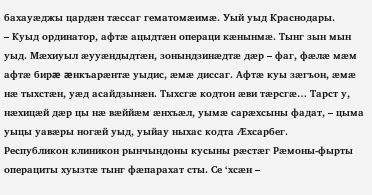бахауæджы цардæн тæссаг гематомæимæ. Уый уыд Краснодары.
– Куыд ординатор, афтæ ацыдтæн операци кæнынмæ. Тынг зын мын уыд. Мæхиуыл æууæндыдтæн, зонындзинæдтæ дæр – фаг, фæлæ мæм афтæ бирæ æнкъарæнтæ уыдис, æмæ диссаг. Афтæ куы зæгъон, æмæ нæ тыхстæн, уæд асайдзынæн. Тыхсгæ кодтон æви тæрсгæ… Тарст у, нæхицæй дæр цы нæ вæййæм æнхъæл, уымæ сарæхсыны фадат, – цыма уыцы уавæры ногæй уыд, уыйау ныхас кодта Æхсарбег.
Республикон клиникон рынчындоны кусыны рæстæг Рæмоны-фырты операциты хуызтæ тынг фæпарахат сты. Се ‘хсæн –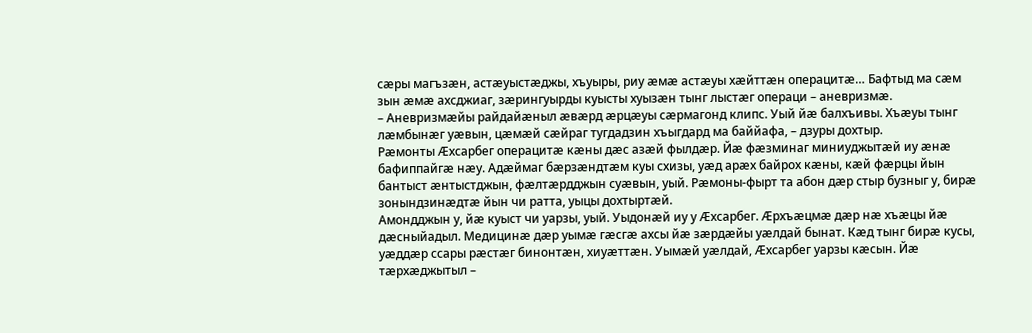сæры магъзæн, астæуыстæджы, хъуыры, риу æмæ астæуы хæйттæн операцитæ… Бафтыд ма сæм зын æмæ ахсджиаг, зæрингуырды куысты хуызæн тынг лыстæг операци – аневризмæ.
– Аневризмæйы райдайæныл æвæрд æрцæуы сæрмагонд клипс. Уый йæ балхъивы. Хъæуы тынг лæмбынæг уæвын, цæмæй сæйраг тугдадзин хъыгдард ма баййафа, – дзуры дохтыр.
Рæмонты Æхсарбег операцитæ кæны дæс азæй фылдæр. Йæ фæзминаг миниуджытæй иу æнæ бафиппайгæ нæу. Адæймаг бæрзæндтæм куы схизы, уæд арæх байрох кæны, кæй фæрцы йын бантыст æнтыстджын, фæлтæрдджын суæвын, уый. Рæмоны-фырт та абон дæр стыр бузныг у, бирæ зонындзинæдтæ йын чи ратта, уыцы дохтыртæй.
Амондджын у, йæ куыст чи уарзы, уый. Уыдонæй иу у Æхсарбег. Æрхъæцмæ дæр нæ хъæцы йæ дæсныйадыл. Медицинæ дæр уымæ гæсгæ ахсы йæ зæрдæйы уæлдай бынат. Кæд тынг бирæ кусы, уæддæр ссары рæстæг бинонтæн, хиуæттæн. Уымæй уæлдай, Æхсарбег уарзы кæсын. Йæ тæрхæджытыл –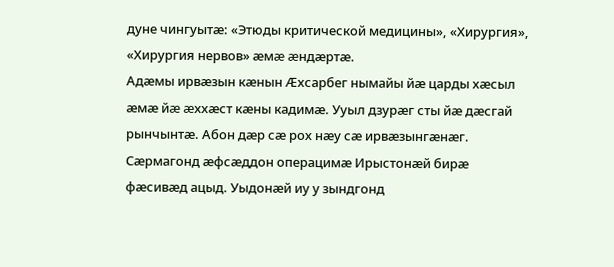дуне чингуытæ: «Этюды критической медицины», «Хирургия», «Хирургия нервов» æмæ æндæртæ.
Адæмы ирвæзын кæнын Æхсарбег нымайы йæ царды хæсыл æмæ йæ æххæст кæны кадимæ. Ууыл дзурæг сты йæ дæсгай рынчынтæ. Абон дæр сæ рох нæу сæ ирвæзынгæнæг.
Сæрмагонд æфсæддон операцимæ Ирыстонæй бирæ фæсивæд ацыд. Уыдонæй иу у зындгонд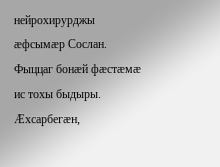нейрохирурджы æфсымæр Сослан. Фыццаг бонæй фæстæмæ ис тохы быдыры. Æхсарбегæн,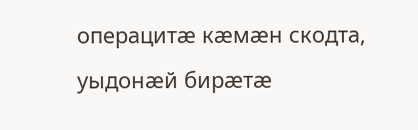операцитæ кæмæн скодта, уыдонæй бирæтæ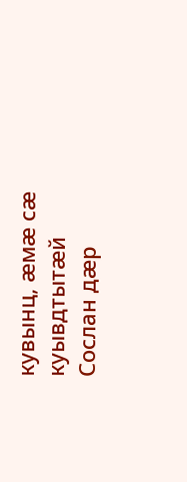кувынц, æмæ сæ куывдтытæй Сослан дæр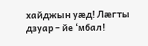хайджын уæд! Лæгты дзуар – йе ‘мбал!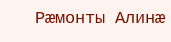Рæмонты Алинæ